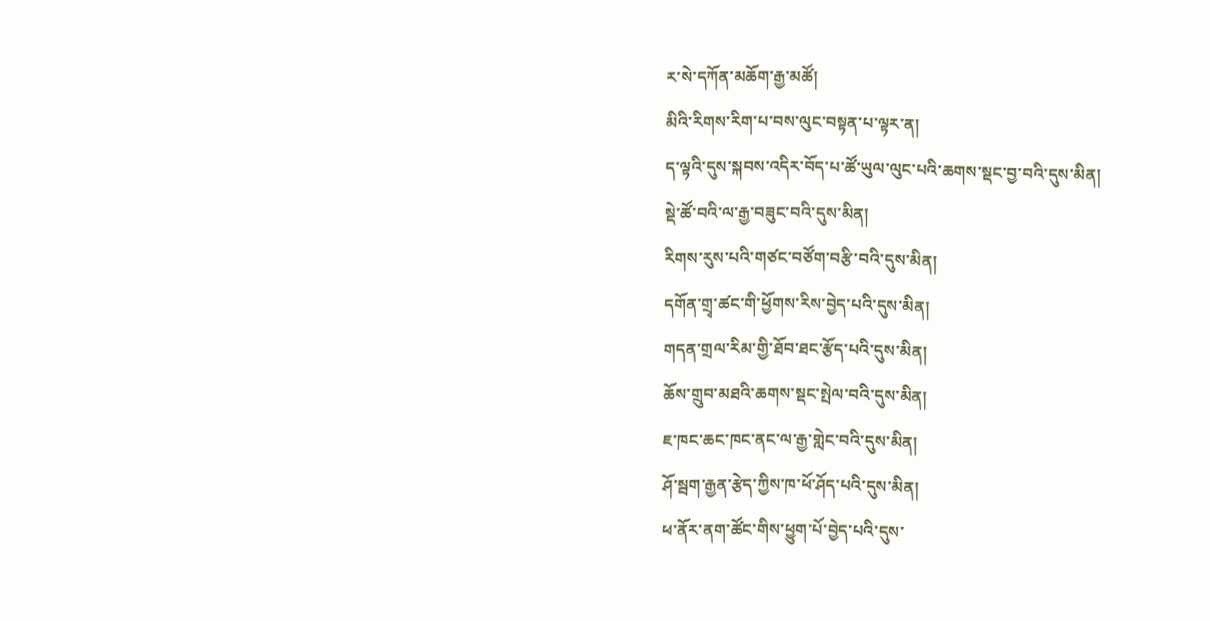ར་སེ་དཀོན་མཆོག་རྒྱ་མཚོ།
མིའི་རིགས་རིག་པ་བས་ལུང་བསྟན་པ་ལྟར་ན།
ད་ལྟའི་དུས་སྐབས་འདིར་བོད་པ་ཚོ་ཡུལ་ལུང་པའི་ཆགས་སྡང་བྱ་བའི་དུས་མིན།
སྡེ་ཚོ་བའི་ལ་རྒྱ་བཟུང་བའི་དུས་མིན།
རིགས་རུས་པའི་གཙང་བཙོག་བརྩི་བའི་དུས་མིན།
དགོན་གྲྭ་ཚང་གི་ཕྱོགས་རིས་བྱེད་པའི་དུས་མིན།
གདན་གྲལ་རིམ་གྱི་ཐོབ་ཐང་རྩོད་པའི་དུས་མིན།
ཆོས་གྲུབ་མཐའི་ཆགས་སྡང་སྤེལ་བའི་དུས་མིན།
ཇ་ཁང་ཆང་ཁང་ནང་ལ་རྒྱ་གླེང་བའི་དུས་མིན།
ཤོ་སྦག་རྒྱན་རྩེད་ཀྱིས་ཁ་ཕོ་ཤོད་པའི་དུས་མིན།
ཕ་ནོར་ནག་ཚོང་གིས་ཕྱུག་པོ་བྱེད་པའི་དུས་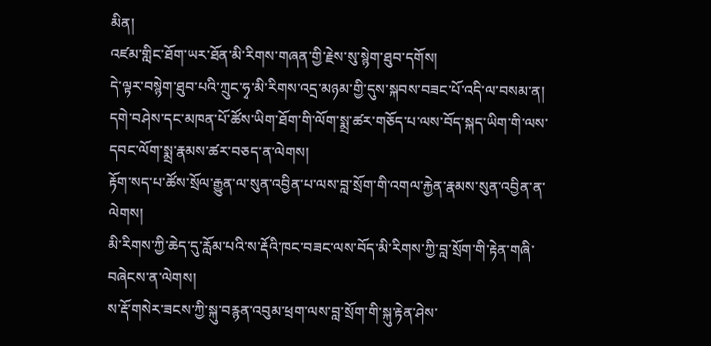མིན།
འཛམ་གླིང་ཐོག་ཡར་ཐོན་མི་རིགས་གཞན་གྱི་རྗེས་སུ་སྙེག་ཐུབ་དགོས།
དེ་ལྟར་བསྙེག་ཐུབ་པའི་ཀྲུང་ཧྭ་མི་རིགས་འདྲ་མཉམ་གྱི་དུས་སྐབས་བཟང་པོ་འདི་ལ་བསམ་ན།
དགེ་བཤེས་དང་མཁན་པོ་ཚོས་ཡིག་ཐོག་གི་ལོག་སྨྲ་ཚར་གཅོད་པ་ལས་བོད་སྐད་ཡིག་གི་ལས་དབང་ལོག་སྨྲ་རྣམས་ཚར་བཅད་ན་ལེགས།
རྟོག་སད་པ་ཚོས་སྲོལ་རྒྱུན་ལ་སུན་འབྱིན་པ་ལས་བླ་སྲོག་གི་འགལ་རྐྱེན་རྣམས་སུན་འབྱིན་ན་ལེགས།
མི་རིགས་ཀྱི་ཆེད་དུ་རློམ་པའི་ས་རྡོའི་ཁང་བཟང་ལས་བོད་མི་རིགས་ཀྱི་བླ་སྲོག་གི་རྟེན་གཞི་བཞེངས་ན་ལེགས།
ས་རྡོ་གསེར་ཟངས་ཀྱི་སྐུ་བརྙན་འབུམ་ཕྲག་ལས་བླ་སྲོག་གི་སྐུ་རྟེན་ཤེས་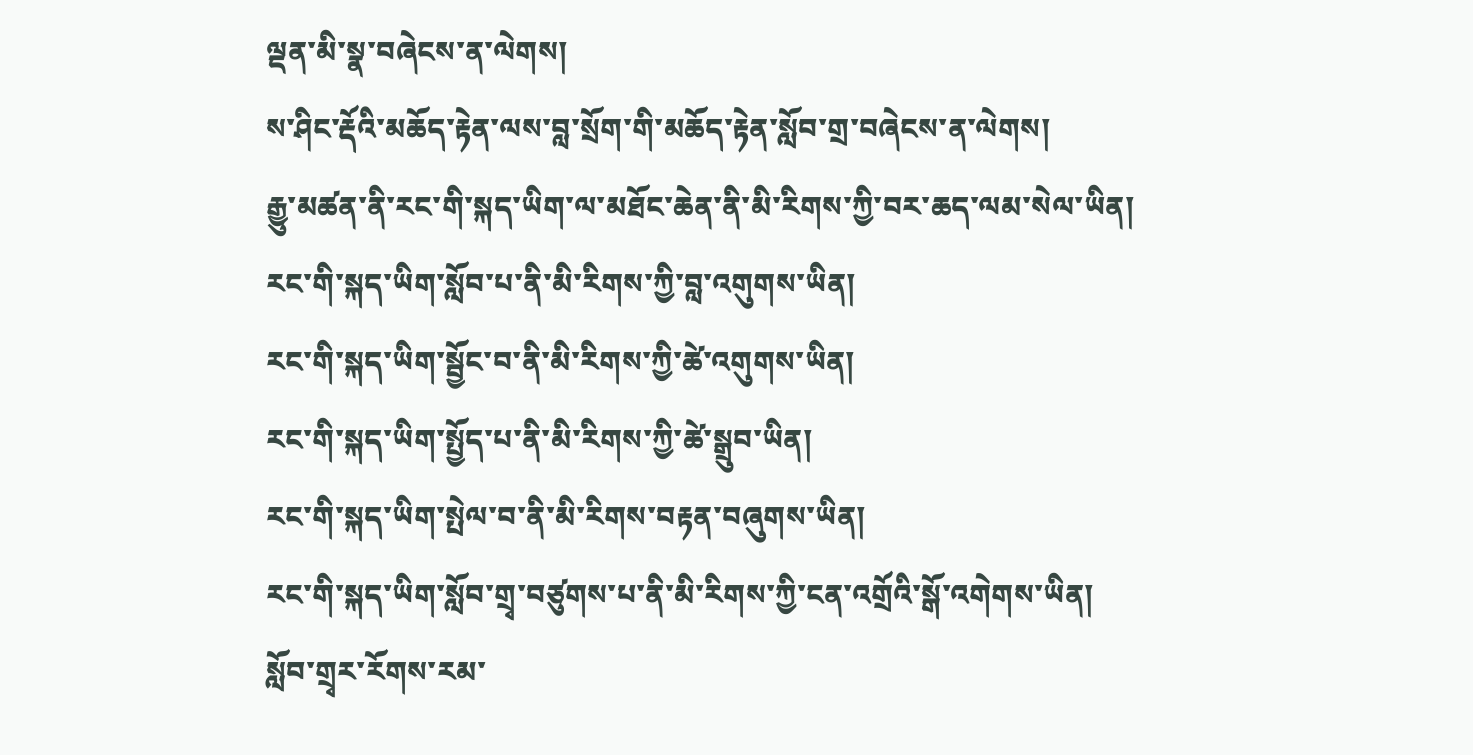ལྡན་མི་སྣ་བཞེངས་ན་ལེགས།
ས་ཤིང་རྡོའི་མཆོད་རྟེན་ལས་བླ་སྲོག་གི་མཆོད་རྟེན་སློབ་གྲ་བཞེངས་ན་ལེགས།
རྒྱུ་མཚན་ནི་རང་གི་སྐད་ཡིག་ལ་མཐོང་ཆེན་ནི་མི་རིགས་ཀྱི་བར་ཆད་ལམ་སེལ་ཡིན།
རང་གི་སྐད་ཡིག་སློབ་པ་ནི་མི་རིགས་ཀྱི་བླ་འགུགས་ཡིན།
རང་གི་སྐད་ཡིག་སྦྱོང་བ་ནི་མི་རིགས་ཀྱི་ཚེ་འགུགས་ཡིན།
རང་གི་སྐད་ཡིག་སྤྱོད་པ་ནི་མི་རིགས་ཀྱི་ཚེ་སྒྲུབ་ཡིན།
རང་གི་སྐད་ཡིག་སྤེལ་བ་ནི་མི་རིགས་བརྟན་བཞུགས་ཡིན།
རང་གི་སྐད་ཡིག་སློབ་གྲྭ་བཙུགས་པ་ནི་མི་རིགས་ཀྱི་ངན་འགྲོའི་སྒོ་འགེགས་ཡིན།
སློབ་གྲྭར་རོགས་རམ་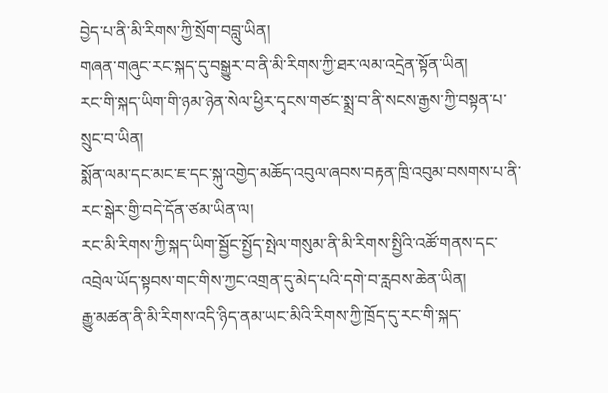བྱེད་པ་ནི་མི་རིགས་ཀྱི་སྲོག་བབླུ་ཡིན།
གཞན་གཞུང་རང་སྐད་དུ་བསྒྱུར་བ་ནི་མི་རིགས་ཀྱི་ཐར་ལམ་འདྲེན་སྟོན་ཡིན།
རང་གི་སྐད་ཡིག་གི་ཉམ་ཉེན་སེལ་ཕྱིར་དྭངས་གཙང་སྨྲ་བ་ནི་སངས་རྒྱས་ཀྱི་བསྟན་པ་སྲུང་བ་ཡིན།
སྨོན་ལམ་དང་མང་ཇ་དང་སྐུ་འགྱེད་མཆོད་འབུལ་ཞབས་བརྟན་ཁྲི་འབུམ་བསགས་པ་ནི་རང་སྒེར་གྱི་བདེ་དོན་ཙམ་ཡིན་ལ།
རང་མི་རིགས་ཀྱི་སྐད་ཡིག་སྦྱོང་སྤྱོད་སྤེལ་གསུམ་ནི་མི་རིགས་སྤྱིའི་འཚོ་གནས་དང་འབྲེལ་ཡོད་སྟབས་གང་གིས་ཀྱང་འགྲན་དུ་མེད་པའི་དགེ་བ་རླབས་ཆེན་ཡིན།
རྒྱུ་མཚན་ནི་མི་རིགས་འདི་ཉིད་ནམ་ཡང་མིའི་རིགས་ཀྱི་ཁྲོད་དུ་རང་གི་སྐད་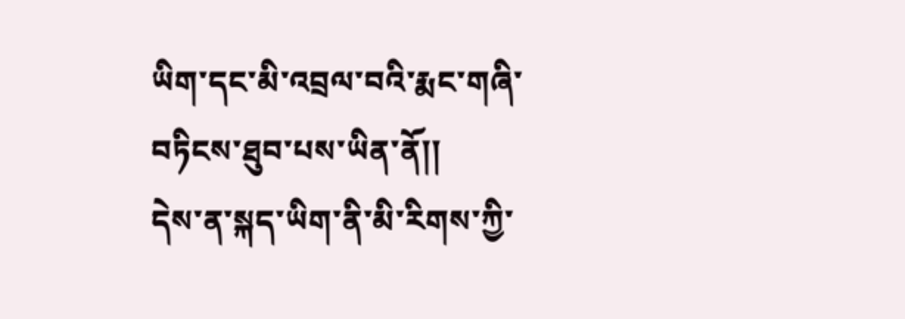ཡིག་དང་མི་འབྲལ་བའི་རྨང་གཞི་བཏིངས་ཐུབ་པས་ཡིན་ནོ།།
དེས་ན་སྐད་ཡིག་ནི་མི་རིགས་ཀྱི་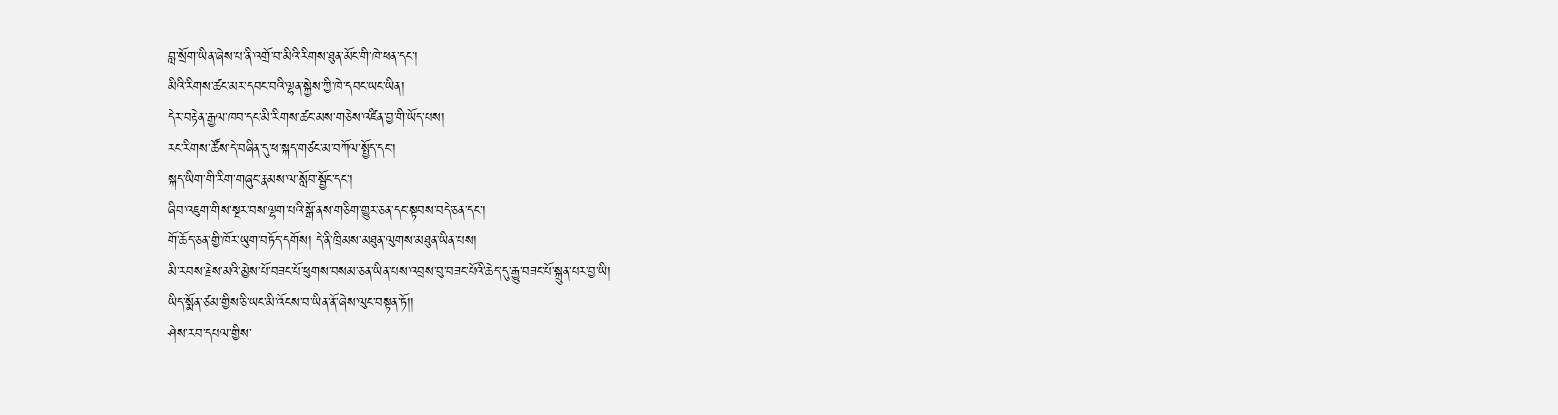བླ་སྲོག་ཡིན་ཞེས་པ་ནི་འགྲོ་བ་མིའི་རིགས་ཐུན་མོང་གི་ཁེ་ཕན་དང་།
མིའི་རིགས་ཚང་མར་དབང་བའི་ལྷན་སྐྱེས་ཀྱི་ཁེ་དབང་ཡང་ཡིན།
དེར་བརྟེན་རྒྱལ་ཁབ་དང་མི་རིགས་ཚང་མས་གཅེས་འཛིན་བྱ་གི་ཡོད་པས།
རང་རིགས་ཚོས་དེ་བཞིན་དུ་ཕ་སྐད་གཙང་མ་བཀོལ་སྤྱོད་དང་།
སྐད་ཡིག་གི་རིག་གཞུང་རྣམས་ལ་སློབ་སྦྱོང་དང་།
ཞིབ་འཇུག་གིས་སྔར་བས་ལྷག་པའི་སྒོ་ནས་གཅིག་གྱུར་ཅན་དང་སྟབས་བདེ་ཅན་དང་།
གོ་ཆོད་ཅན་གྱི་ཁོར་ཡུག་བཏོད་དགོས། དེ་ནི་ཁྲིམས་མཐུན་ལུགས་མཐུན་ཡིན་པས།
མི་རབས་རྗེས་མའི་མྱེས་པོ་བཟང་པོ་ཕུགས་བསམ་ཅན་ཡིན་པས་འབྲས་བུ་བཟང་པོའི་ཆེད་དུ་རྒྱུ་བཟང་པོ་སྐྲུན་པར་བྱ་ཡི།
ཡིད་སྨོན་ཙམ་གྱིས་ཅི་ཡང་མི་འོངས་བ་ཡིན་ནོ་ཞེས་ལུང་བསྟན་ཏོ།།
ཤེས་རབ་དཔལ་གྱིས་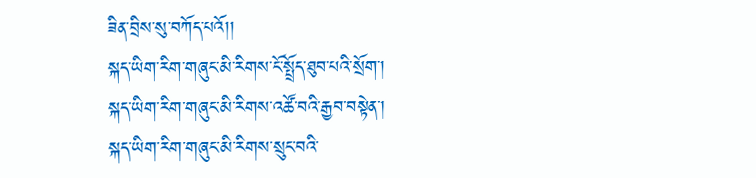ཟིན་བྲིས་སུ་བཀོད་པའོ།།
སྐད་ཡིག་རིག་གཞུང་མི་རིགས་ངོ་སྤྲོད་ཐུབ་པའི་སྲོག་།
སྐད་ཡིག་རིག་གཞུང་མི་རིགས་འཚོ་བའི་རྒྱབ་བསྟེན་།
སྐད་ཡིག་རིག་གཞུང་མི་རིགས་སྲུང་བའི་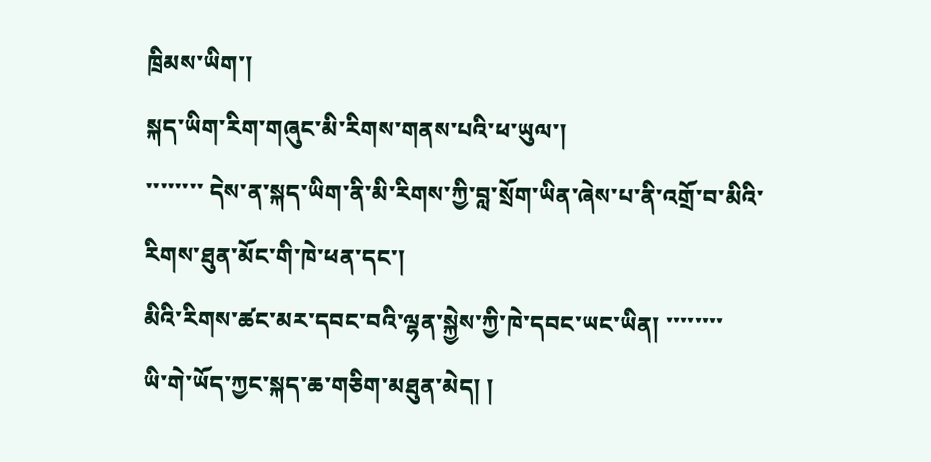ཁྲིམས་ཡིག་།
སྐད་ཡིག་རིག་གཞུང་མི་རིགས་གནས་པའི་ཕ་ཡུལ་།
་་་་་་་་ དེས་ན་སྐད་ཡིག་ནི་མི་རིགས་ཀྱི་བླ་སྲོག་ཡིན་ཞེས་པ་ནི་འགྲོ་བ་མིའི་རིགས་ཐུན་མོང་གི་ཁེ་ཕན་དང་།
མིའི་རིགས་ཚང་མར་དབང་བའི་ལྷན་སྐྱེས་ཀྱི་ཁེ་དབང་ཡང་ཡིན། ་་་་་་་་
ཡི་གེ་ཡོད་ཀྱང་སྐད་ཆ་གཅིག་མཐུན་མེད། །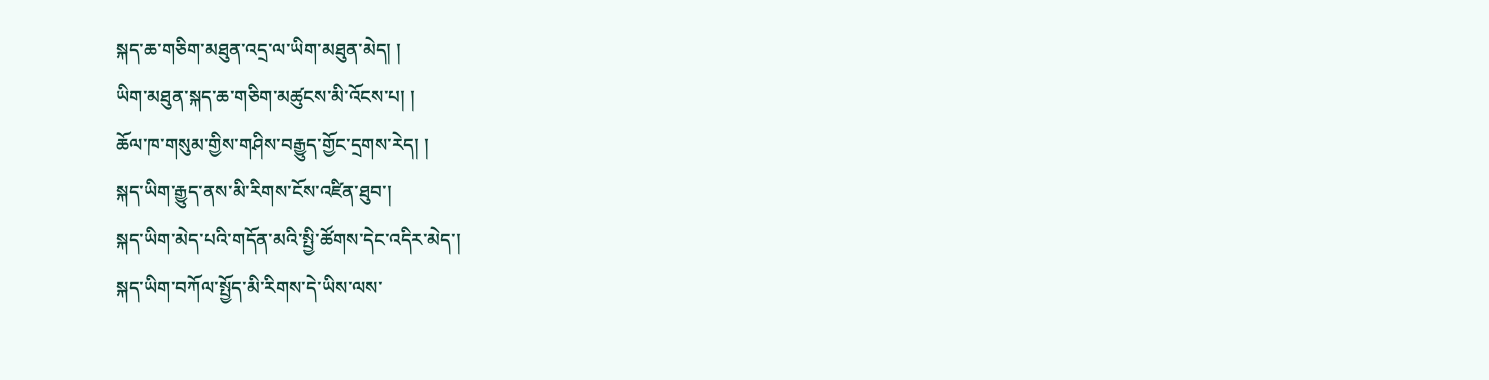སྐད་ཆ་གཅིག་མཐུན་འདྲ་ལ་ཡིག་མཐུན་མེད། །
ཡིག་མཐུན་སྐད་ཆ་གཅིག་མཚུངས་མི་འོངས་པ། །
ཆོལ་ཁ་གསུམ་གྱིས་གཤིས་བརྒྱུད་གྱོང་དྲགས་རེད། །
སྐད་ཡིག་རྒྱུད་ནས་མི་རིགས་ངོས་འཛིན་ཐུབ་།
སྐད་ཡིག་མེད་པའི་གདོན་མའི་སྤྱི་ཚོགས་དེང་འདིར་མེད་།
སྐད་ཡིག་བཀོལ་སྤྱོད་མི་རིགས་དེ་ཡིས་ལས་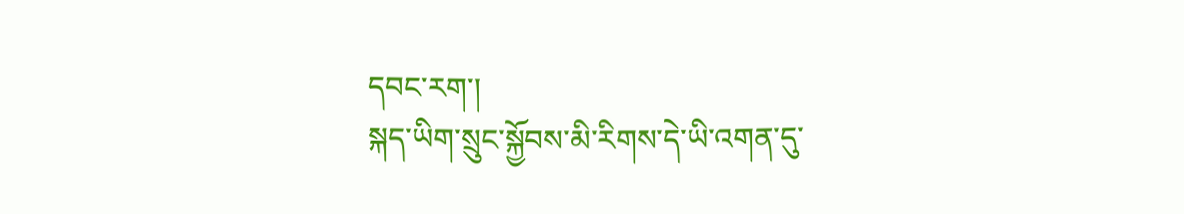དབང་རག་།
སྐད་ཡིག་སྲུང་སྐྱོབས་མི་རིགས་དེ་ཡི་འགན་དུ་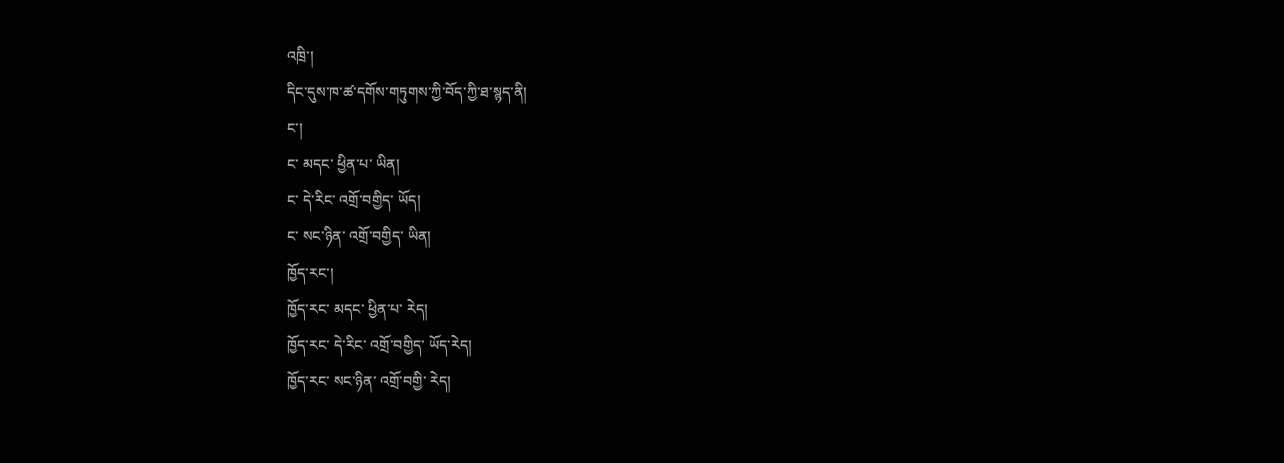འཁྲི་།
དིང་དུས་ཁ་ཚ་དགོས་གཏུགས་ཀྱི་བོད་ཀྱི་ཐ་སྙད་ནི།
ང་།
ང་ མདང་ ཕྱིན་པ་ ཡིན།
ང་ དེ་རིང་ འགྲོ་བགྱིད་ ཡོད།
ང་ སང་ཉིན་ འགྲོ་བགྱིད་ ཡིན།
ཁྱོད་རང་།
ཁྱོད་རང་ མདང་ ཕྱིན་པ་ རེད།
ཁྱོད་རང་ དེ་རིང་ འགྲོ་བགྱིད་ ཡོད་རེད།
ཁྱོད་རང་ སང་ཉིན་ འགྲོ་བགྱི་ རེད།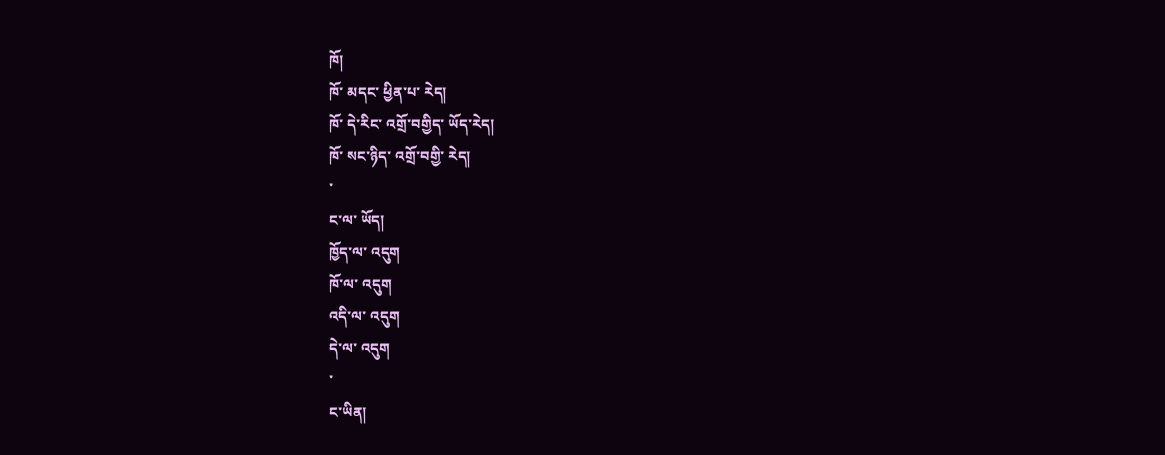ཁོ།
ཁོ་ མདང་ ཕྱིན་པ་ རེད།
ཁོ་ དེ་རིང་ འགྲོ་བགྱིད་ ཡོད་རེད།
ཁོ་ སང་ཉིད་ འགྲོ་བགྱི་ རེད།
་
ང་ལ་ ཡོད།
ཁྱོད་ལ་ འདུག
ཁོ་ལ་ འདུག
འདི་ལ་ འདུག
དེ་ལ་ འདུག
་
ང་ཡིན།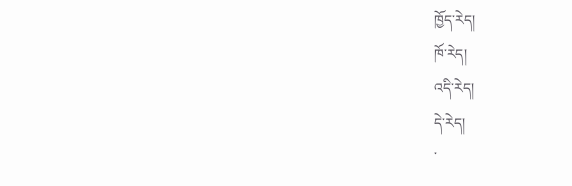ཁྱོད་རེད།
ཁོ་རེད།
འདི་རེད།
དེ་རེད།
་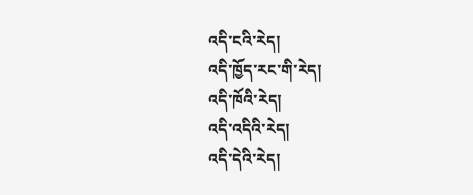འདི་ངའི་རེད།
འདི་ཁྱོད་རང་གི་རེད།
འདི་ཁོའི་རེད།
འདི་འདིའི་རེད།
འདི་དེའི་རེད།